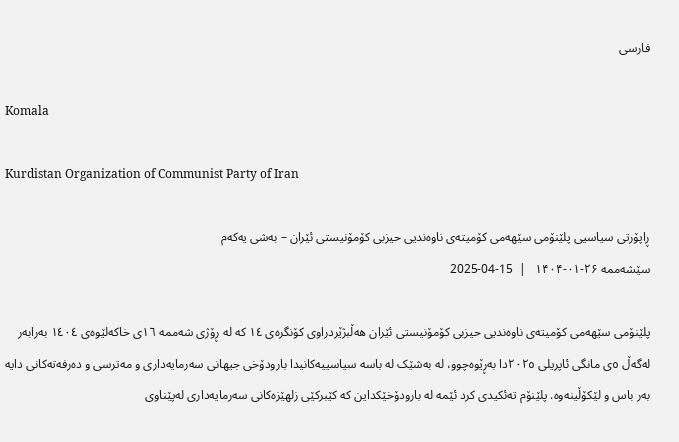فارسی

Komala

Kurdistan Organization of Communist Party of Iran

ڕاپۆرتی سیاسیی پلێنۆمی سێهەمی کۆمیتەی ناوەندیی حیزبی کۆمۆنیستی ئێران – بەشی یەکەم
سێشەممە ۲۶-۰۱-۱۴۰۴   |  15-04-2025

پلێنۆمی سێهەمی کۆمیتەی ناوەندیی حیزبی کۆمۆنیستی ئێران هەڵبژێردراوی کۆنگرەی ١٤ کە لە ڕۆژی شەممە ١٦ی خاکەلێوەی ١٤٠٤ بەرابەر لەگەڵ ٥ی مانگی ئاپریلی ٢٠٢٥دا بەڕێوەچوو، لە بەشێک لە باسە سیاسییەکانیدا بارودۆخی جیهانی سەرمایەداری و مەترسی و دەرفەتەکانی دایە بەر باس و لێکۆڵینەوە. پلێنۆم تەئکیدی کرد ئێمە لە بارودۆخێکداین کە کێبرکێی زلهێزەکانی سەرمایەداری لەپێناوی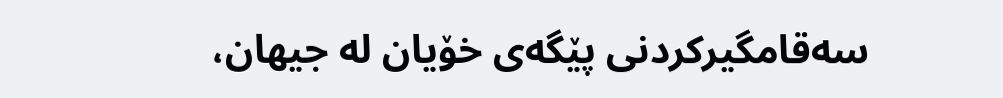سەقامگیرکردنی پێگەی خۆیان لە جیهان،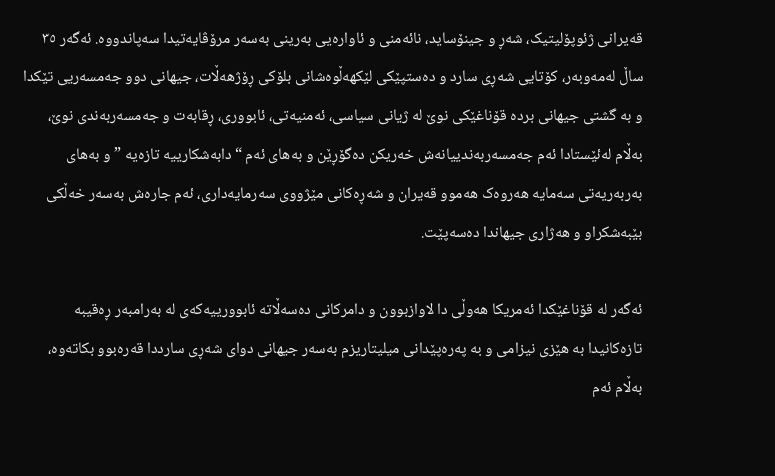قەیرانی ژئوپۆلیتیک، شەڕ و جینۆساید، نائەمنی و ئاوارەیی بەرینی بەسەر مرۆڤایەتیدا سەپاندووە. ئەگەر ٣٥ ساڵ لەمەوبەر، کۆتایی شەڕی سارد و دەستپێکی لێکهەڵوەشانی بلۆکی ڕۆژهەڵات، جیهانی دوو جەمسەریی تێکدا و بە گشتی جیهانی بردە قۆناغێکی نوێ لە ژیانی سیاسی، ئەمنیەتی، ئابووری، ڕقابەت و جەمسەربەندی نوێ، بەڵام لەئێستادا ئەم جەمسەربەندییانەش خەریکن دەگۆڕێن و بەهای ئەم “دابەشکارییە تازەیە ” و بەهای بەربەریەتی سەمایە هەروەک هەموو قەیران و شەڕەکانی مێژووی سەرمایەداری، ئەم جارەش بەسەر خەڵکی بێبەشکراو و هەژاری جیهاندا دەسەپێت.

ئەگەر لە قۆناغێکدا ئەمریکا هەوڵی دا لاوازبوون و دامرکانی دەسەڵاتە ئابوورییەکەی لە بەرامبەر ڕەقیبە تازەکانیدا بە هێزی نیزامی و بە پەرەپێدانی میلیتاریزم بەسەر جیهانی دوای شەڕی سارددا قەرەبوو بکاتەوە، بەڵام ئەم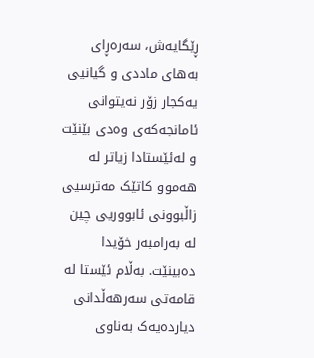ڕێگایەش، سەرەڕای بەهای ماددی و گیانیی یەکجار زۆر نەیتوانی ئامانجەکەی وەدی بێنێت و لەئێستادا زیاتر لە هەموو کاتێک مەترسیی زاڵبوونی ئابووریی چین لە بەرامبەر خۆیدا دەبینێت. بەڵام ئێستا لە قامەتی سەرهەڵدانی دیاردەیەک بەناوی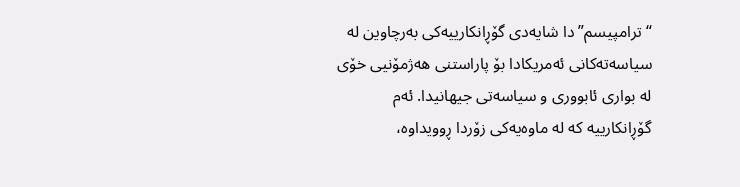“ترامپیسم”دا شایەدی گۆڕانکارییەکی بەرچاوین لە سیاسەتەکانی ئەمریکادا بۆ پاراستنی هەژمۆنیی خۆی لە بواری ئابووری و سیاسەتی جیهانیدا. ئەم گۆڕانکارییە کە لە ماوەیەکی زۆردا ڕوویداوە،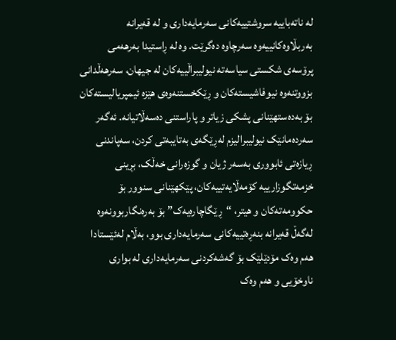لە ناتەباییە سروشتییەکانی سەرمایەداری و لە قەیرانە بەربڵاوەکانییەوە سەرچاوە دەگرێت. وە لە ڕاستیدا بەرهەمی پرۆسەی شکستی سیاسەتە نیولیبراڵییەکان لە جیهان، سەرهەڵدانی بزووتنەوە نیوفاشیستەکان و ڕێکخستنەوەی هێزە ئیمپریالیستەکان بۆ بەدەستهێنانی پشکی زیاتر و پاراستنی دەسەڵاتیانە. ئەگەر سەردەمانێک نیولیبرالیزم لەڕێگەی بەتایبەتی کردن، سەپاندنی ڕیازەتی ئابووری بەسەر ژیان و گوزەرانی خەڵک، بڕینی خزمەتگوزارییە کۆمەڵایەتییەکان، پێکهێنانی سنوور بۆ حکوومەتەکان و هیتر، “ڕێگاچارەیەک” بۆ بەرەنگاربوونەوە لەگەڵ قەیرانە بنەڕەتییەکانی سەرمایەداری بوو، بەڵام لەئێستادا هەم وەک مۆدێلێک بۆ گەشەکردنی سەرمایەداری لە بواری ناوخۆیی و هەم وەک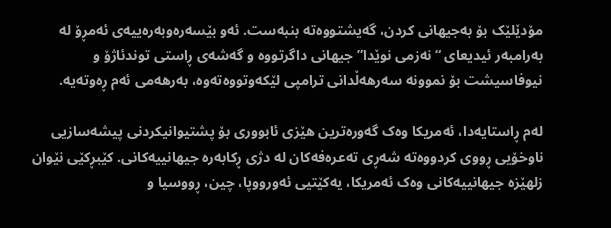مۆدێلێک بۆ بەجیهانی کردن، گەیشتووەتە بنبەست. ئەو بێسەرەوبەرەییەی ئەمڕۆ لە بەرامبەر ئیدیعای “نەزمی نوێدا” جیهانی داگرتووە و گەشەی ڕاستی توندئاژۆ و نیوفاسیشت بۆ نموونە سەرهەڵدانی ترامپی لێکەوتووەتەوە، بەرهەمی ئەم ڕەوتەیە.

لەم ڕاستایەدا، ئەمریکا وەک گەورەترین هێزی ئابووری بۆ پشتیوانیکردنی پیشەسازیی ناوخۆیی ڕووی کردووەتە شەڕی تەعرەفەکان لە دژی ڕکابەرە جیهانییەکانی. کێبڕکێی نێوان زلهێزە جیهانییەکانی وەک ئەمریکا، یەکێتیی ئەورووپا، چین، ڕووسیا و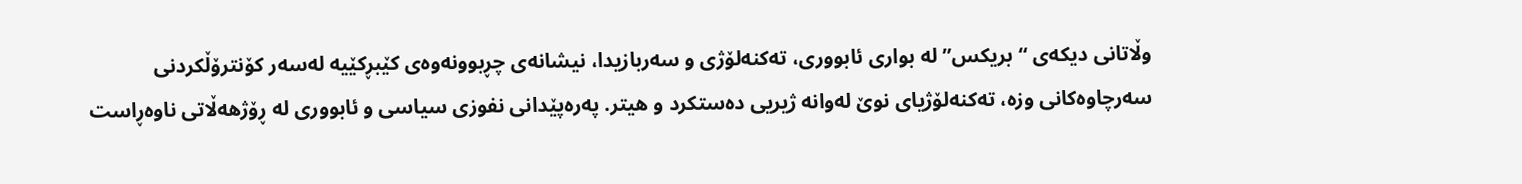وڵاتانی دیکەی “بریکس” لە بواری ئابووری، تەکنەلۆژی و سەربازیدا، نیشانەی چڕبوونەوەی کێبڕکێیە لەسەر کۆنترۆڵکردنی سەرچاوەکانی وزە، تەکنەلۆژیای نوێ لەوانە ژیریی دەستکرد و هیتر. پەرەپێدانی نفوزی سیاسی و ئابووری لە ڕۆژهەڵاتی ناوەڕاست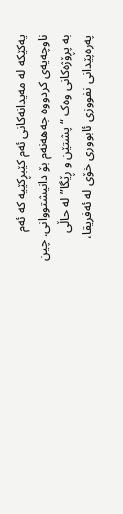یەکێکە لە مەیدانەکانی ئەم کێبڕکێیە کە ئەم ناوچەیەی کردووە جەهەنەم بۆ دانیشتووانی. چین بە پڕۆژەکانی وەک “پشتێن و ڕێگا” لە حاڵی پەرەپێدانی نفووزی ئابووری خۆی لە ئەفریقا،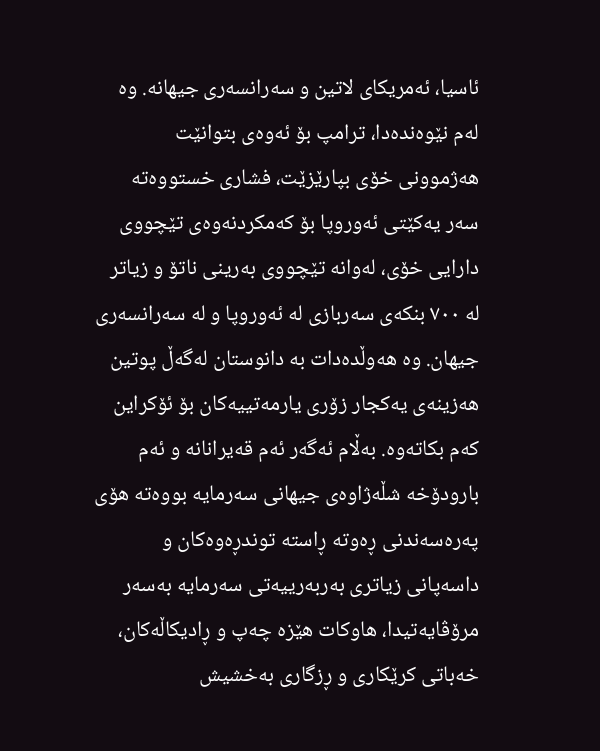ئاسیا، ئەمریکای لاتین و سەرانسەری جیهانە. وە لەم نێوەندەدا، ترامپ بۆ ئەوەی بتوانێت هەژموونی خۆی بپارێزێت، فشاری خستووەتە سەر یەکێتی ئەوروپا بۆ کەمکردنەوەی تێچووی دارایی خۆی، لەوانە تێچووی بەرینی ناتۆ و زیاتر لە ٧٠٠ بنکەی سەربازی لە ئەوروپا و لە سەرانسەری جیهان. وە هەوڵدەدات بە دانوستان لەگەڵ پوتین هەزینەی یەکجار زۆری یارمەتییەکان بۆ ئۆکراین کەم بکاتەوە. بەڵام ئەگەر ئەم قەیرانانە و ئەم بارودۆخە شڵەژاوەی جیهانی سەرمایە بووەتە هۆی پەرەسەندنی ڕەوتە ڕاستە توندڕەوەکان و داسەپانی زیاتری بەربەرییەتی سەرمایە بەسەر مرۆڤایەتیدا، هاوکات هێزە چەپ و ڕادیکاڵەکان، خەباتی کرێکاری و ڕزگاری بەخشیش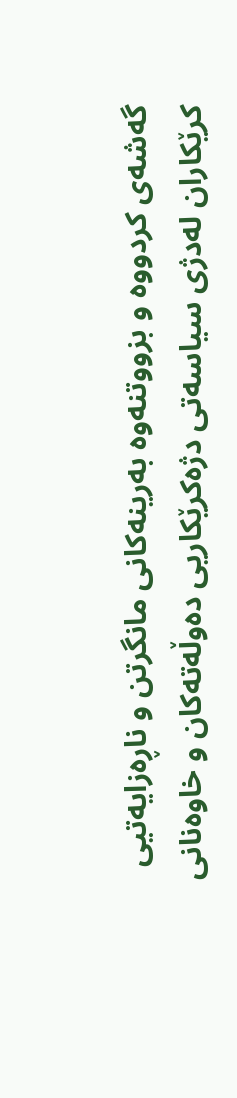گەشەی کردووە و بزووتنەوە بەرینەکانی مانگرتن و ناڕەزایەتیی کرێکاران لەدژی سیاسەتی دژەکرێکاریی دەوڵەتەکان و خاوەنانی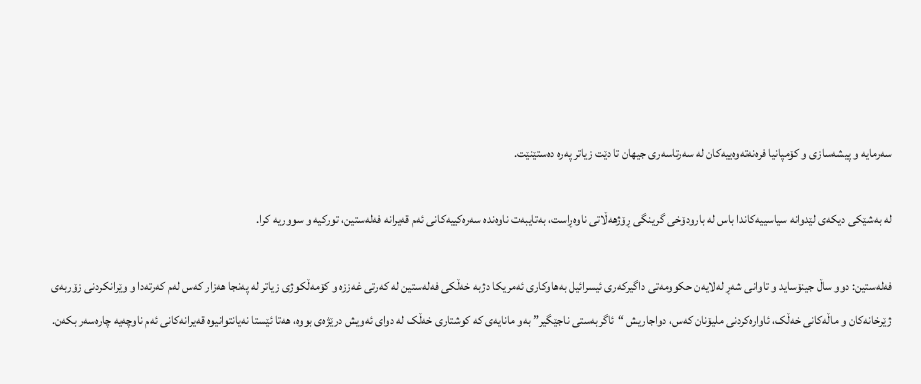سەرمایە و پیشەسازی و کۆمپانیا فرەنەتەوەییەکان لە سەرتاسەری جیهان تا دێت زیاتر پەرە دەستێنێت.

لە بەشێکی دیکەی لێدوانە سیاسییەکاندا باس لە بارودۆخی گرینگی ڕۆژهەڵاتی ناوەڕاست، بەتایبەت ناوەندە سەرەکییەکانی ئەم قەیرانە فەلەستین، تورکیە و سووریە کرا.

فەلەستین: دوو ساڵ جینۆساید و تاوانی شەڕ لەلایەن حکوومەتی داگیرکەری ئیسرائیل بەهاوکاری ئەمریکا دژبە خەڵکی فەلەستین لە کەرتی غەززە و کۆمەڵکوژی زیاتر لە پەنجا هەزار کەس لەم کەرتەدا و وێرانکردنی زۆربەی ژێرخانەکان و ماڵەکانی خەڵک، ئاوارەکردنی ملیۆنان کەس، دواجاریش “ئاگربەستی ناجێگیر” بەو مانایەی کە کوشتاری خەڵک لە دوای ئەویش درێژەی بووە، هەتا ئێستا نەیانتوانیوە قەیرانەکانی ئەم ناوچەیە چارەسەر بکەن.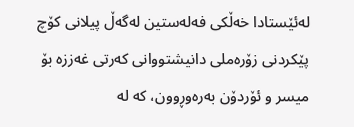لەئێستادا خەڵکی فەلەستین لەگەڵ پیلانی کۆچ پێکردنی زۆرەملی دانیشتووانی کەرتی غەززە بۆ میسر و ئۆردۆن بەرەوڕوون، کە لە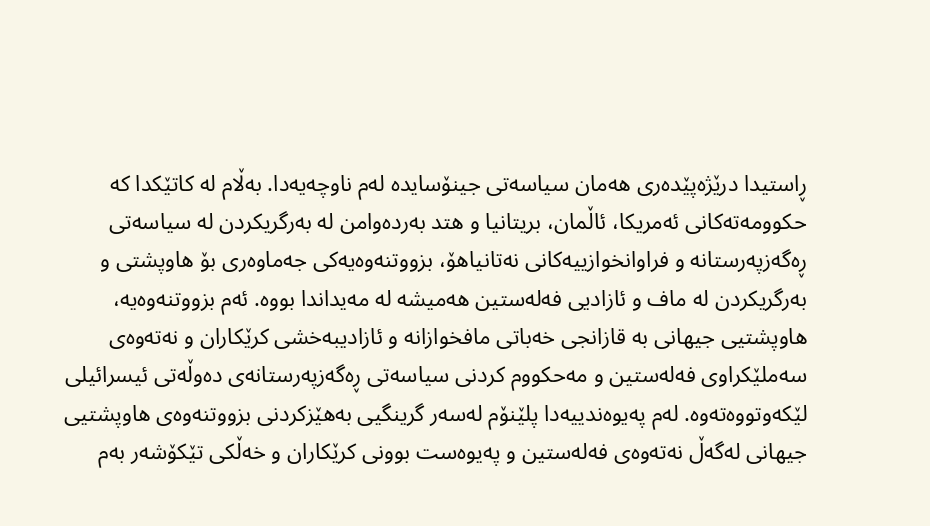ڕاستیدا درێژەپێدەری هەمان سیاسەتی جینۆسایدە لەم ناوچەیەدا. بەڵام لە کاتێکدا کە حکوومەتەکانی ئەمریکا، ئاڵمان، بریتانیا و هتد بەردەوامن لە بەرگریکردن لە سیاسەتی ڕەگەزپەرستانە و فراوانخوازییەکانی نەتانیاهۆ، بزووتنەوەیەکی جەماوەری بۆ هاوپشتی و بەرگریکردن لە ماف و ئازادیی فەلەستین هەمیشە لە مەیداندا بووە. ئەم بزووتنەوەیە، هاوپشتیی جیهانی بە قازانجی خەباتی مافخوازانە و ئازادیبەخشی کرێکاران و نەتەوەی سەملێکراوی فەلەستین و مەحکووم کردنی سیاسەتی ڕەگەزپەرستانەی دەوڵەتی ئیسرائیلی لێکەوتووەتەوە. لەم پەیوەندییەدا پلێنۆم لەسەر گرینگیی بەهێزکردنی بزووتنەوەی هاوپشتیی جیهانی لەگەڵ نەتەوەی فەلەستین و پەیوەست بوونی کرێکاران و خەڵکی تێکۆشەر بەم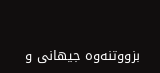بزووتنەوە جیهانی و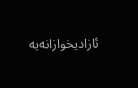ئازادیخوازانەیە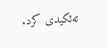تەئکیدی کرد.